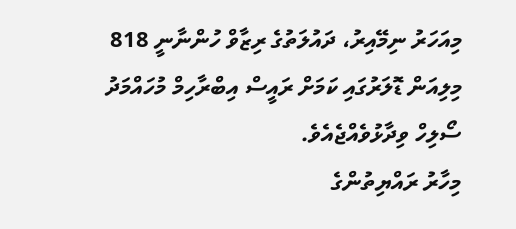މިއަހަރު ނިމޭއިރު، ދައުލަތުގެ ރިޒާވް ހުންނާނީ 818 މިލިއަން ޑޮލަރުގައި ކަމަށް ރައީސް އިބްރާހިމް މުހައްމަދު ސޯލިހް ވިދާޅުވެއްޖެއެވެ.
މިހާރު ރައްޔިތުންގެ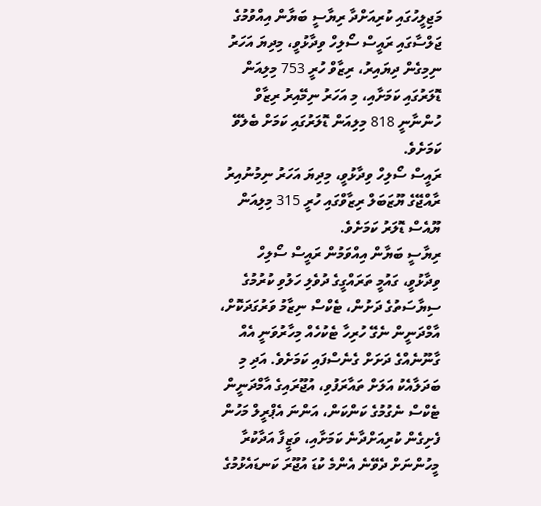މަޖިލީހުގައި ކުރިއަށްދާ ރިޔާސީ ބަޔާން އިއްވުމުގެ ޖަލްސާގައި ރައީސް ސޯލިހް ވިދާޅުވީ، މިދިޔަ އަހަރު ނިމިގެން ދިޔައިރު، ރިޒާވް ހުރީ 753 މިލިއަން ޑޮލަރުގައި ކަމަށާއި، މި އަހަރު ނިމޭއިރު ރިޒާވް ހުންނާނީ 818 މިލިއަން ޑޮލަރުގައި ކަމަށް ބެލެވޭ ކަމަށެވެ.
ރައީސް ސޯލިހް ވިދާޅުވީ، މިދިޔަ އަހަރު ނިމުނުއިރު ރާއްޖޭގެ ޔޫޒަބަލް ރިޒާވްގައި ހުރީ 315 މިލިއަން ޔޫއެސް ޑޮލަރު ކަމަށެވެ.
ރިޔާސީ ބަޔާން އިއްވަމުން ރައީސް ސޯލިހް ވިދާޅުވީ، ގައުމީ ތަރައްގީގެ ދުވެލި ހަލުވި ކުރުމުގެ ސިޔާސަތުގެ ދަށުން، ޓެކްސް ނިޒާމު ވަރުގަދަކޮށް، އާމްދަނީން ނެގޭ ހުރިހާ ޓެކުހެއް މިހާރުވަނީ އެއް ގާނޫނެއްގެ ދަށަށް ގެނެސްފައި ކަމަށެވެ. އަދި މި ބަދަލާއެކު އަލަށް ތައާރަފުވި، އުޖޫރައިގެ އާމްދަނީން ޓެކްސް ނެގުމުގެ ކަންކަން، އަންނަ އެޕްރީލް މަހުން ފެށިގެން ކުރިއަށްދާނެ ކަމަށާއި، ވަޒީފާ އަދާކުރާ މީހުންނަށް ދެވޭނެ އެންމެ ކުޑަ އުޖޫރަ ކަނޑައެޅުމުގެ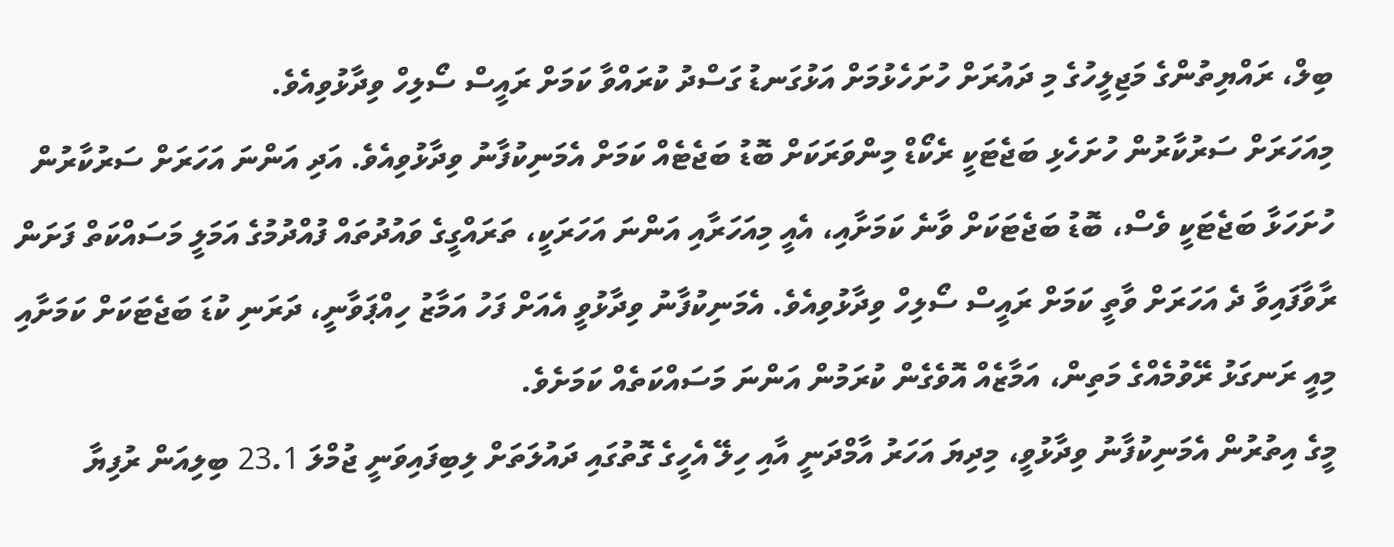ބިލް، ރައްޔިތުންގެ މަޖިލީހުގެ މި ދައުރަށް ހުށަހެޅުމަށް އަޅުގަނޑު ގަސްދު ކުރައްވާ ކަމަށް ރައީސް ސޯލިހް ވިދާޅުވިއެވެ.
މިއަހަރަށް ސަރުކާރުން ހުށަހެޅި ބަޖެޓަކީ ރެކޯޑް މިންވަރަކަށް ބޮޑު ބަޖެޓެއް ކަމަށް އެމަނިކުފާނު ވިދާޅުވިއެވެ. އަދި އަންނަ އަހަރަށް ސަރުކާރުން ހުށަހަޅާ ބަޖެޓަކީ ވެސް، ބޮޑު ބަޖެޓަކަށް ވާނެ ކަމަށާއި، އެއީ މިއަހަރާއި އަންނަ އަހަރަކީ، ތަރައްގީގެ ވައުދުތައް ފުއްދުމުގެ އަމަލީ މަސައްކަތް ފަށަން ރާވާފައިވާ ދެ އަހަރަށް ވާތީ ކަމަށް ރައީސް ސޯލިހް ވިދާޅުވިއެވެ. އެމަނިކުފާނު ވިދާޅުވީ އެއަށް ފަހު އަމާޒު ހިއްޕަވާނީ، ދަރަނި ކުޑަ ބަޖެޓަކަށް ކަމަށާއި މިއީ ރަނގަޅު ރޭވުމެއްގެ މަތިން، އަމާޒެއް އޮވެގެން ކުރަމުން އަންނަ މަސައްކަތެއް ކަމަށެވެ.
މީގެ އިތުރުން އެމަނިކުފާނު ވިދާޅުވީ، މިދިޔަ އަހަރު އާމްދަނީ އާއި ހިލޭ އެހީގެ ގޮތުގައި ދައުލަތަށް ލިބިފައިވަނީ ޖުމްލަ 23.1 ބިލިއަން ރުފިޔާ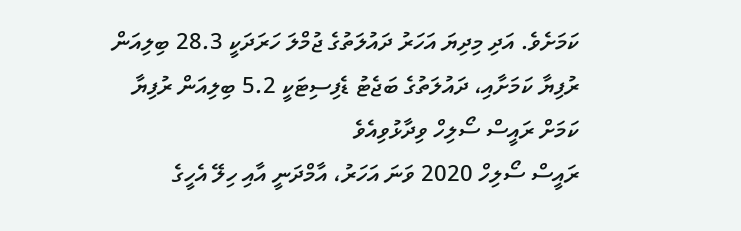ކަމަށެވެ. އަދި މިދިޔަ އަހަރު ދައުލަތުގެ ޖުމްލަ ހަރަދަކީ 28.3 ބިލިއަން ރުފިޔާ ކަމަށާއި، ދައުލަތުގެ ބަޖެޓު ޑެފިސިޓަކީ 5.2 ބިލިއަން ރުފިޔާ ކަމަށް ރައީސް ސޯލިހް ވިދާޅުވިއެވެ
ރައީސް ސޯލިހް 2020 ވަނަ އަހަރު، އާމްދަނީ އާއި ހިލޭ އެހީގެ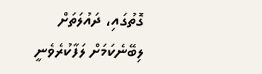ގޮތުގައި، ދައުލަތަށް ލިބޭނެކަމަށް ލަފާކުރެވެނީ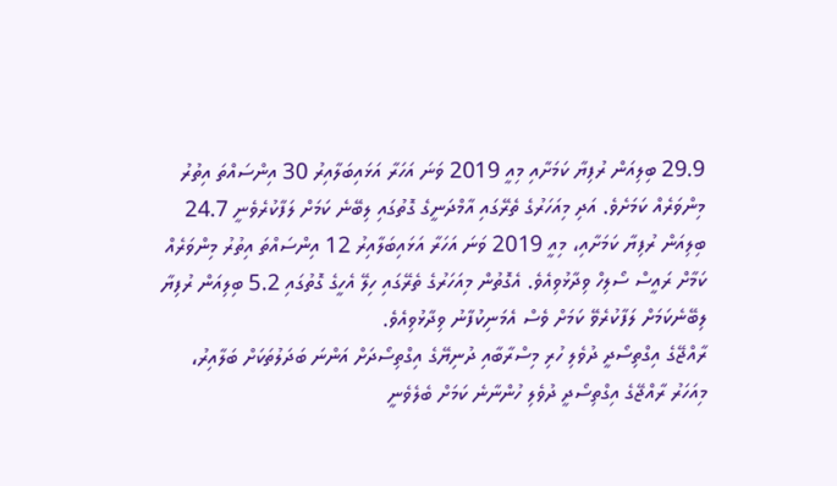29.9 ބިލިއަން ރުފިޔާ ކަމަށާއި މިއީ 2019 ވަނަ އަހަރާ އަޅައިބަލާއިރު 30 އިންސައްތަ އިތުރު މިންވަރެއް ކަމަށެވެ. އަދި މިއަހަރުގެ ތެރޭގައި އާމްދަނީގެ ގޮތުގައި ލިބޭނެ ކަމަށް ލަފާކުރެވެނީ 24.7 ބިލިއަން ރުފިޔާ ކަމަށާއި، މިއީ 2019 ވަނަ އަހަރާ އަޅައިބަލާއިރު 12 އިންސައްތަ އިތުރު މިންވަރެއް ކަމާށް ރައީސް ސޯލިހް ވިދާޅުވިއެވެ. އެގޮތުން މިއަހަރުގެ ތެރޭގައި ހިލޭ އެހީގެ ގޮތުގައި 5.2 ބިލިއަން ރުފިޔާ ލިބޭނެކަމަށް ލަފާކުރެވޭ ކަމަށް ވެސް އެމަނިކުފާނު ވިދާޅުވިއެވެ.
ރާއްޖޭގެ އިގްތިސޯދީ ދުވެލި ހުރި މިސްރާބާއި ދުނިޔޭގެ އިގްތިސޯދަށް އަންނަ ބަދަލުތަކަށް ބަލާއިރު، މިއަހަރު ރާއްޖޭގެ އިގްތިސޯދީ ދުވެލި ހުންނާނެ ކަމަށް ބެލެވެނީ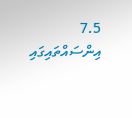7.5 އިންސައްތައިގައި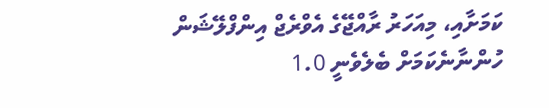ކަމަށާއި، މިއަހަރު ރާއްޖޭގެ އެވްރެޖް އިންފްލޭޝަން ހުންނާނެކަމަށް ބެލެވެނީ 1.0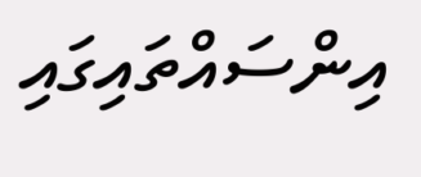އިންސައްތައިގައި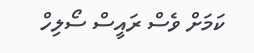ކަމަށް ވެސް ރައީސް ސޯލިހް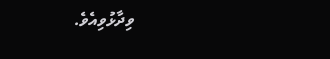ވިދާޅުވިއެވެ.